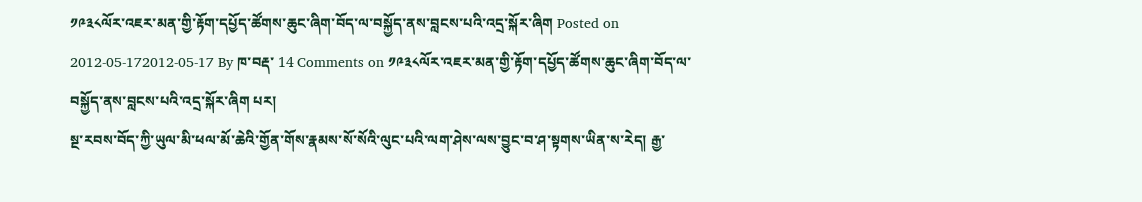༡༩༣༨ལོར་འཇར་མན་གྱི་རྟོག་དཔྱོད་ཚོགས་ཆུང་ཞིག་བོད་ལ་བསྐྱོད་ནས་བླངས་པའི་འདྲ་སྐོར་ཞིག Posted on 2012-05-172012-05-17 By ཁ་བརྡ་ 14 Comments on ༡༩༣༨ལོར་འཇར་མན་གྱི་རྟོག་དཔྱོད་ཚོགས་ཆུང་ཞིག་བོད་ལ་བསྐྱོད་ནས་བླངས་པའི་འདྲ་སྐོར་ཞིག པར།
སྔ་རབས་བོད་ཀྱི་ཡུལ་མི་ཕལ་མོ་ཆེའི་གྱོན་གོས་རྣམས་སོ་སོའི་ལུང་པའི་ལག་ཤེས་ལས་བྱུང་བ་ཤ་སྟགས་ཡིན་ས་རེད། རྒྱ་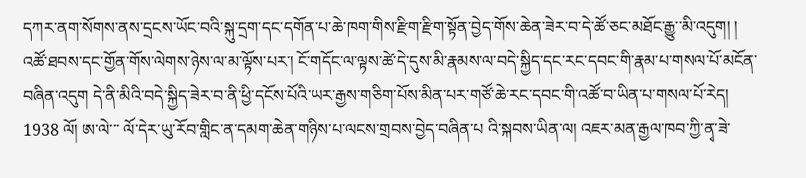དཀར་ནག་སོགས་ནས་དྲངས་ཡོང་བའི་སྐུ་དྲག་དང་དགོན་པ་ཆེ་ཁག་གིས་རྫིག་རྫིག་སྟོན་བྱེད་གོས་ཆེན་ཟེར་བ་དེ་ཚོ་ཅང་མཐོང་རྒྱུ་་མི་འདུག། །
འཚོ་ཐབས་དང་གྱོན་གོས་ལེགས་ཉེས་ལ་མ་ལྟོས་པར་། ངོ་གདོང་ལ་ལྟས་ཚེ་དེ་དུས་མི་རྣམས་ལ་བདེ་སྐྱིད་དང་རང་དབང་གི་རྣམ་པ་གསལ་པོ་མངོན་བཞིན་འདུག དེ་ནི་མིའི་བདེ་སྐྱིད་ཟེར་བ་ནི་ཕྱི་དངོས་པོའི་ཡར་རྒྱས་གཅིག་པོས་མིན་པར་གཙོ་ཆེ་རང་དབང་གི་འཚོ་བ་ཡིན་པ་གསལ་པོ་རེད།
1938 ལོ། ཨ་ལེ་་་ ལོ་དེར་ཡུ་རོབ་གླིང་ན་དམག་ཆེན་གཉིས་པ་ལངས་གྲབས་བྱེད་བཞིན་པ འི་སྐབས་ཡིན་ལ། འཇར་མན་རྒྱལ་ཁབ་ཀྱི་ནྭ་ཟེ་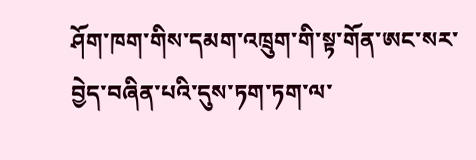ཤོག་ཁག་གིས་དམག་འཁྲུག་གི་སྟ་གོན་ཨང་སར་བྱེད་བཞིན་པའི་དུས་ཏག་ཏག་ལ་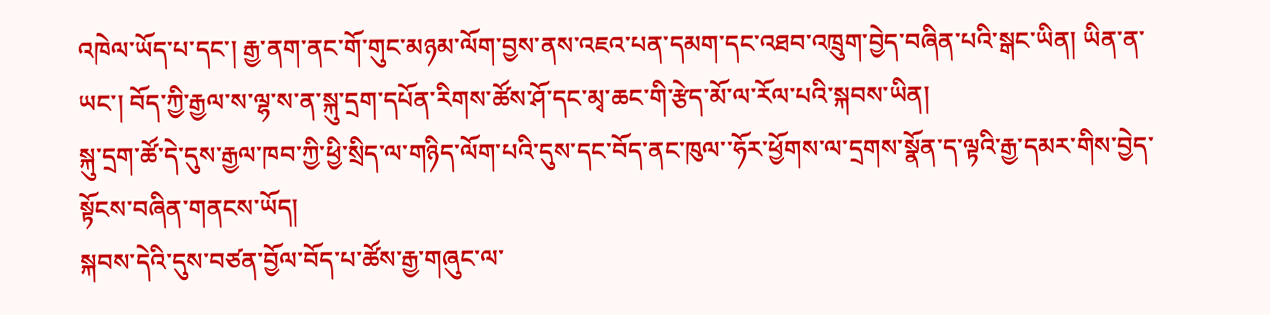འཁེལ་ཡོད་པ་དང་། རྒྱ་ནག་ནང་གོ་གུང་མཉམ་ལོག་བྱས་ནས་འཇའ་པན་དམག་དང་འཐབ་འཁྲུག་བྱེད་བཞིན་པའི་སྒང་ཡིན། ཡིན་ན་ཡང་། བོད་ཀྱི་རྒྱལ་ས་ལྷ་ས་ན་སྐུ་དྲག་དཔོན་རིགས་ཚོས་ཤོ་དང་མྭ་ཆང་གི་རྩེད་མོ་ལ་རོལ་པའི་སྐབས་ཡིན།
སྐུ་དྲག་ཚོ་དེ་དུས་རྒྱལ་ཁབ་ཀྱི་ཕྱི་སྲིད་ལ་གཉིད་ལོག་པའི་དུས་དང་བོད་ནང་ཁུལ་་ཧོར་ཕྱོགས་ལ་དྲགས་སྣོན་ད་ལྟའི་རྒྱ་དམར་གིས་བྱེད་སྟོངས་བཞིན་གནངས་ཡོད།
སྐབས་དེའི་དུས་བཙན་བྱོལ་བོད་པ་ཚོས་རྒྱ་གཞུང་ལ་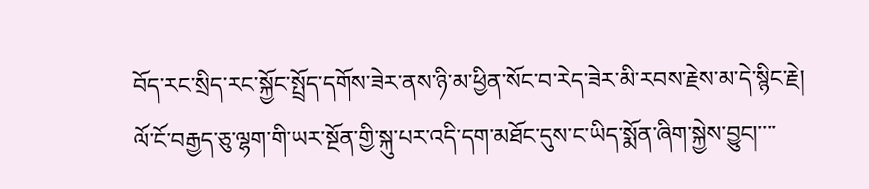བོད་རང་སྲིད་རང་སྐྱོང་སྤྲོད་དགོས་ཟེར་ནས་ཉི་མ་ཕྱིན་སོང་བ་རེད་ཟེར་མི་རབས་རྗེས་མ་དེ་སྙིང་རྗེ།
ལོ་ངོ་བརྒྱད་ཅུ་ལྷག་གི་ཡར་སྔོན་གྱི་སྐུ་པར་འདི་དག་མཐོང་དུས་ང་ཡིད་སྨོན་ཞིག་སྐྱེས་བྱུང།་་་་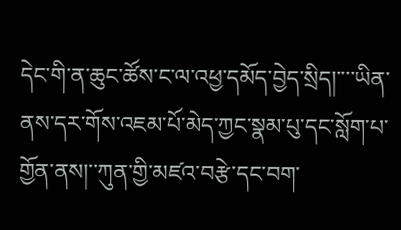དེང་གི་ན་ཆུང་ཚོས་ང་ལ་འཕྱ་དམོད་བྱེད་སྲིད།་་་་ཡིན་ནས་དར་གོས་འཇམ་པོ་མེད་ཀྱང་སྣམ་པུ་དང་སློག་པ་གྱོན་ནས།་་ཀུན་གྱི་མཛའ་བརྩེ་དང་བག་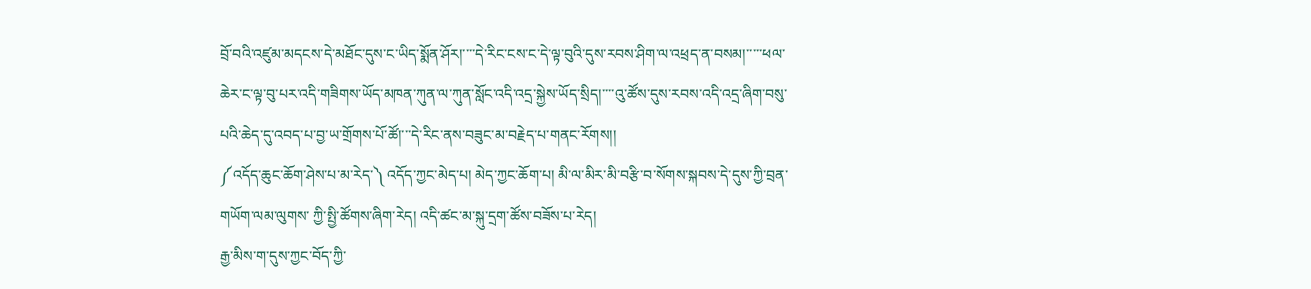བྲོ་བའི་འཛུམ་མདངས་དེ་མཐོང་དུས་ང་ཡིད་སྨོན་ཤོར།་་་་དེ་རིང་ངས་ང་དེ་ལྟ་བུའི་དུས་རབས་ཤིག་ལ་འཕྲད་ན་བསམ།་་་་་ཕལ་ཆེར་ང་ལྟ་བུ་པར་འདི་གཟིགས་ཡོད་མཁན་ཀུན་ལ་ཀུན་སློང་འདི་འདྲ་སྐྱེས་ཡོད་སྲིད།་་་་འུ་ཚོས་དུས་རབས་འདི་འདྲ་ཞིག་བསུ་པའི་ཆེད་དུ་འབད་པ་བྱ་ཡ་གྲོགས་པོ་ཚོ།་་་དེ་རིང་ནས་བཟུང་མ་བརྗེད་པ་གནང་རོགས།།
༼འདོད་ཆུང་ཆོག་ཤེས་པ་མ་རེད་༽ འདོད་ཀྱང་མེད་པ། མེད་ཀྱང་ཆོག་པ། མི་ལ་མིར་མི་བརྩི་བ་སོགས་སྐབས་དེ་དུས་ཀྱི་བྲན་གཡོག་ལམ་ལུགས་ ཀྱི་སྤྱི་ཚོགས་ཞིག་རེད། འདི་ཚང་མ་སྐུ་དྲག་ཚོས་བཟོས་པ་རེད།
རྒྱ་མིས་ག་དུས་ཀྱང་བོད་ཀྱི་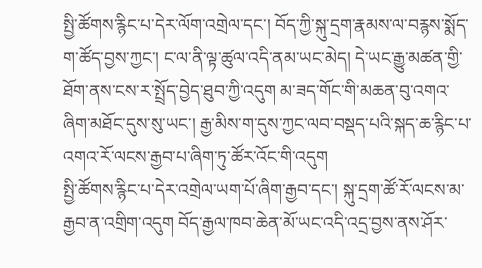སྤྱི་ཚོགས་རྙིང་པ་དེར་ལོག་འགྲེལ་དང་། བོད་ཀྱི་སྐུ་དྲག་རྣམས་ལ་བརྙས་སྨོད་ག་ཚོད་བྱས་ཀྱང་། ང་ལ་ནི་ལྟ་ཚུལ་འདི་ནམ་ཡང་མེད། དེ་ཡང་རྒྱུ་མཚན་གྱི་ཐོག་ནས་ངས་ར་སྤྲོད་བྱེད་ཐུབ་ཀྱི་འདུག མ་ཟད་གོང་གི་མཆན་བུ་འགའ་ཞིག་མཐོང་དུས་སུ་ཡང་། རྒྱ་མིས་ག་དུས་ཀྱང་ལབ་བསྡད་པའི་སྐད་ཆ་རྙིང་པ་འགའ་རོ་ལངས་རྒྱབ་པ་ཞིག་ཏུ་ཚོར་འོང་གི་འདུག
སྤྱི་ཚོགས་རྙིང་པ་དེར་འགྲེལ་ཡག་པོ་ཞིག་རྒྱབ་དང་། སྐུ་དྲག་ཚོ་རོ་ལངས་མ་རྒྱབ་ན་འགྲིག་འདུག བོད་རྒྱལ་ཁབ་ཆེན་མོ་ཡང་འདི་འདྲ་བྱས་ནས་ཤོར་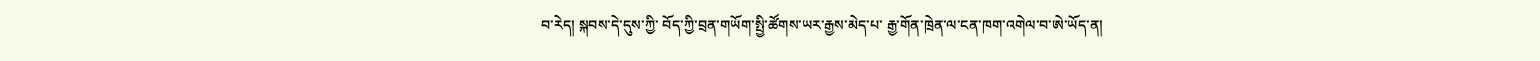བ་རེད། སྐབས་དེ་དུས་ཀྱི་ བོད་ཀྱི་བྲན་གཡོག་སྤྱི་ཚོགས་ཡར་རྒྱས་མེད་པ་ རྒྱ་གོན་ཁྲེན་ལ་ངན་ཁག་འགེལ་བ་ཨེ་ཡོད་ན།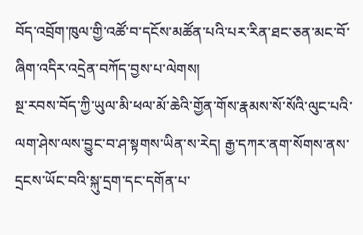བོད་འབྲོག་ཁུལ་གྱི་འཚོ་བ་དངོས་མཚོན་པའི་པར་རིན་ཐང་ཅན་མང་བོ་ཞིག་འདིར་འདྲེན་བཀོད་བྱས་པ་ལེགས།
སྔ་རབས་བོད་ཀྱི་ཡུལ་མི་ཕལ་མོ་ཆེའི་གྱོན་གོས་རྣམས་སོ་སོའི་ལུང་པའི་ལག་ཤེས་ལས་བྱུང་བ་ཤ་སྟགས་ཡིན་ས་རེད། རྒྱ་དཀར་ནག་སོགས་ནས་དྲངས་ཡོང་བའི་སྐུ་དྲག་དང་དགོན་པ་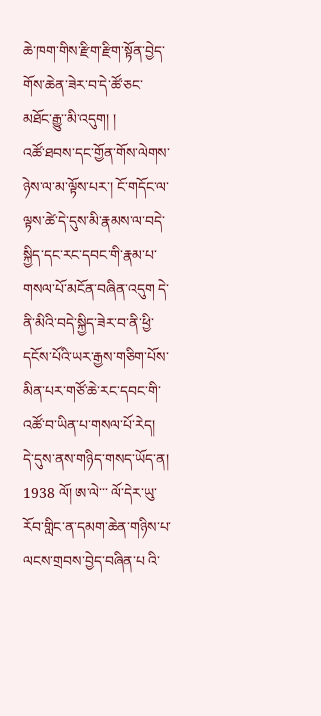ཆེ་ཁག་གིས་རྫིག་རྫིག་སྟོན་བྱེད་གོས་ཆེན་ཟེར་བ་དེ་ཚོ་ཅང་མཐོང་རྒྱུ་་མི་འདུག། །
འཚོ་ཐབས་དང་གྱོན་གོས་ལེགས་ཉེས་ལ་མ་ལྟོས་པར་། ངོ་གདོང་ལ་ལྟས་ཚེ་དེ་དུས་མི་རྣམས་ལ་བདེ་སྐྱིད་དང་རང་དབང་གི་རྣམ་པ་གསལ་པོ་མངོན་བཞིན་འདུག དེ་ནི་མིའི་བདེ་སྐྱིད་ཟེར་བ་ནི་ཕྱི་དངོས་པོའི་ཡར་རྒྱས་གཅིག་པོས་མིན་པར་གཙོ་ཆེ་རང་དབང་གི་འཚོ་བ་ཡིན་པ་གསལ་པོ་རེད།
དེ་དུས་ནས་གཉིད་གསད་ཡོད་ན།
1938 ལོ། ཨ་ལེ་་་ ལོ་དེར་ཡུ་རོབ་གླིང་ན་དམག་ཆེན་གཉིས་པ་ལངས་གྲབས་བྱེད་བཞིན་པ འི་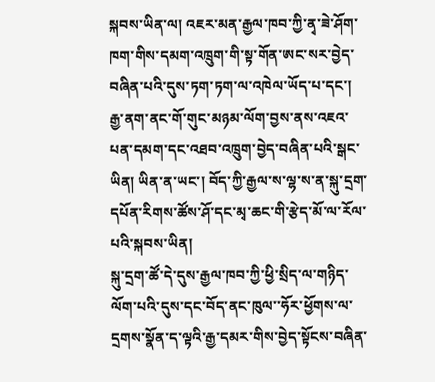སྐབས་ཡིན་ལ། འཇར་མན་རྒྱལ་ཁབ་ཀྱི་ནྭ་ཟེ་ཤོག་ཁག་གིས་དམག་འཁྲུག་གི་སྟ་གོན་ཨང་སར་བྱེད་བཞིན་པའི་དུས་ཏག་ཏག་ལ་འཁེལ་ཡོད་པ་དང་། རྒྱ་ནག་ནང་གོ་གུང་མཉམ་ལོག་བྱས་ནས་འཇའ་པན་དམག་དང་འཐབ་འཁྲུག་བྱེད་བཞིན་པའི་སྒང་ཡིན། ཡིན་ན་ཡང་། བོད་ཀྱི་རྒྱལ་ས་ལྷ་ས་ན་སྐུ་དྲག་དཔོན་རིགས་ཚོས་ཤོ་དང་མྭ་ཆང་གི་རྩེད་མོ་ལ་རོལ་པའི་སྐབས་ཡིན།
སྐུ་དྲག་ཚོ་དེ་དུས་རྒྱལ་ཁབ་ཀྱི་ཕྱི་སྲིད་ལ་གཉིད་ལོག་པའི་དུས་དང་བོད་ནང་ཁུལ་་ཧོར་ཕྱོགས་ལ་དྲགས་སྣོན་ད་ལྟའི་རྒྱ་དམར་གིས་བྱེད་སྟོངས་བཞིན་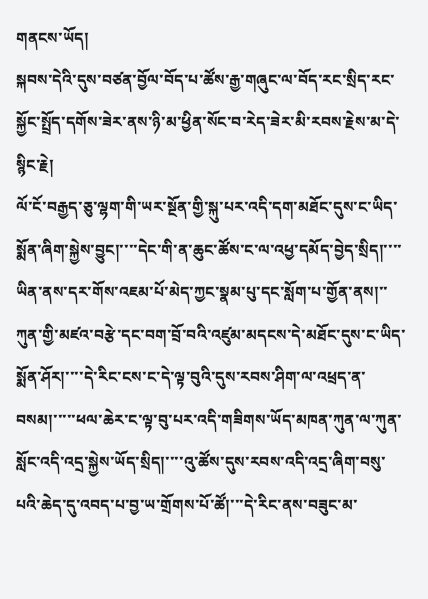གནངས་ཡོད།
སྐབས་དེའི་དུས་བཙན་བྱོལ་བོད་པ་ཚོས་རྒྱ་གཞུང་ལ་བོད་རང་སྲིད་རང་སྐྱོང་སྤྲོད་དགོས་ཟེར་ནས་ཉི་མ་ཕྱིན་སོང་བ་རེད་ཟེར་མི་རབས་རྗེས་མ་དེ་སྙིང་རྗེ།
ལོ་ངོ་བརྒྱད་ཅུ་ལྷག་གི་ཡར་སྔོན་གྱི་སྐུ་པར་འདི་དག་མཐོང་དུས་ང་ཡིད་སྨོན་ཞིག་སྐྱེས་བྱུང།་་་་དེང་གི་ན་ཆུང་ཚོས་ང་ལ་འཕྱ་དམོད་བྱེད་སྲིད།་་་་ཡིན་ནས་དར་གོས་འཇམ་པོ་མེད་ཀྱང་སྣམ་པུ་དང་སློག་པ་གྱོན་ནས།་་ཀུན་གྱི་མཛའ་བརྩེ་དང་བག་བྲོ་བའི་འཛུམ་མདངས་དེ་མཐོང་དུས་ང་ཡིད་སྨོན་ཤོར།་་་་དེ་རིང་ངས་ང་དེ་ལྟ་བུའི་དུས་རབས་ཤིག་ལ་འཕྲད་ན་བསམ།་་་་་ཕལ་ཆེར་ང་ལྟ་བུ་པར་འདི་གཟིགས་ཡོད་མཁན་ཀུན་ལ་ཀུན་སློང་འདི་འདྲ་སྐྱེས་ཡོད་སྲིད།་་་་འུ་ཚོས་དུས་རབས་འདི་འདྲ་ཞིག་བསུ་པའི་ཆེད་དུ་འབད་པ་བྱ་ཡ་གྲོགས་པོ་ཚོ།་་་དེ་རིང་ནས་བཟུང་མ་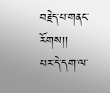བརྗེད་པ་གནང་རོགས།།
པར་དེ་དག་ལ་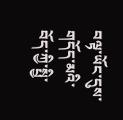བལྟ་ཡོང་དུས་གདོད་མའི་བོད་ཀྱི་སྤྱི་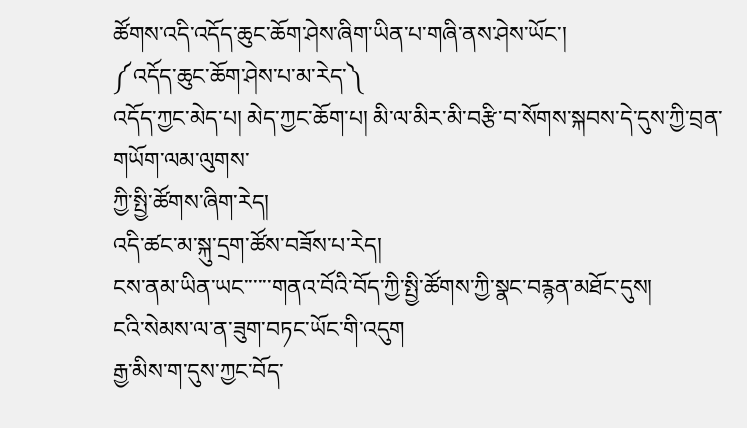ཚོགས་འདི་འདོད་ཆུང་ཆོག་ཤེས་ཞིག་ཡིན་པ་གཞི་ནས་ཤེས་ཡོང་།
༼འདོད་ཆུང་ཆོག་ཤེས་པ་མ་རེད་༽
འདོད་ཀྱང་མེད་པ། མེད་ཀྱང་ཆོག་པ། མི་ལ་མིར་མི་བརྩི་བ་སོགས་སྐབས་དེ་དུས་ཀྱི་བྲན་གཡོག་ལམ་ལུགས་
ཀྱི་སྤྱི་ཚོགས་ཞིག་རེད།
འདི་ཚང་མ་སྐུ་དྲག་ཚོས་བཟོས་པ་རེད།
ངས་ནམ་ཡིན་ཡང་་་་་་གནའ་བོའི་བོད་ཀྱི་སྤྱི་ཚོགས་ཀྱི་སྣང་བརྙན་མཐོང་དུས།
ངའི་སེམས་ལ་ན་ཟུག་བཏང་ཡོང་གི་འདུག
རྒྱ་མིས་ག་དུས་ཀྱང་བོད་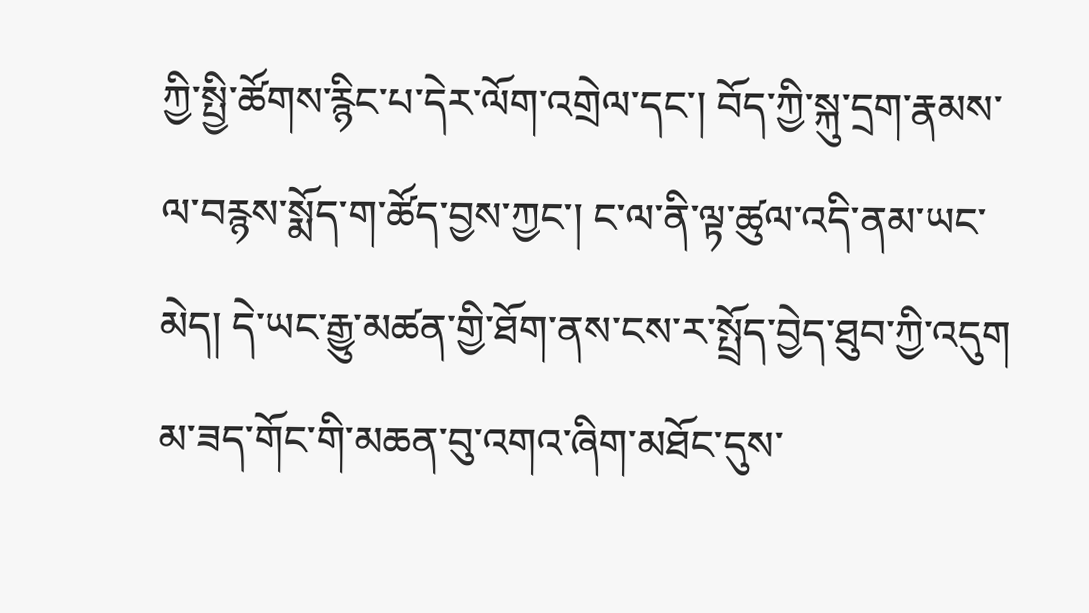ཀྱི་སྤྱི་ཚོགས་རྙིང་པ་དེར་ལོག་འགྲེལ་དང་། བོད་ཀྱི་སྐུ་དྲག་རྣམས་ལ་བརྙས་སྨོད་ག་ཚོད་བྱས་ཀྱང་། ང་ལ་ནི་ལྟ་ཚུལ་འདི་ནམ་ཡང་མེད། དེ་ཡང་རྒྱུ་མཚན་གྱི་ཐོག་ནས་ངས་ར་སྤྲོད་བྱེད་ཐུབ་ཀྱི་འདུག མ་ཟད་གོང་གི་མཆན་བུ་འགའ་ཞིག་མཐོང་དུས་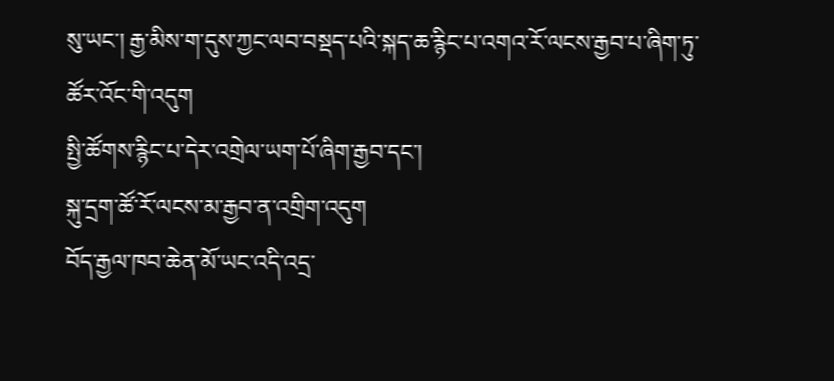སུ་ཡང་། རྒྱ་མིས་ག་དུས་ཀྱང་ལབ་བསྡད་པའི་སྐད་ཆ་རྙིང་པ་འགའ་རོ་ལངས་རྒྱབ་པ་ཞིག་ཏུ་ཚོར་འོང་གི་འདུག
སྤྱི་ཚོགས་རྙིང་པ་དེར་འགྲེལ་ཡག་པོ་ཞིག་རྒྱབ་དང་།
སྐུ་དྲག་ཚོ་རོ་ལངས་མ་རྒྱབ་ན་འགྲིག་འདུག
བོད་རྒྱལ་ཁབ་ཆེན་མོ་ཡང་འདི་འདྲ་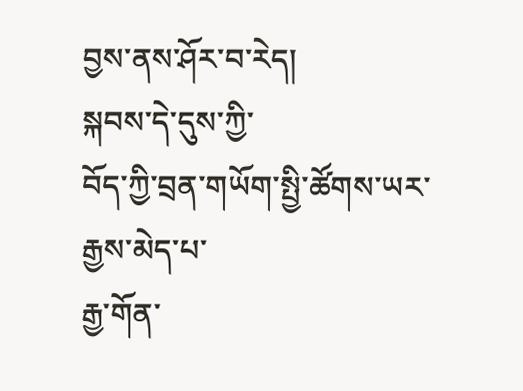བྱས་ནས་ཤོར་བ་རེད།
སྐབས་དེ་དུས་ཀྱི་
བོད་ཀྱི་བྲན་གཡོག་སྤྱི་ཚོགས་ཡར་རྒྱས་མེད་པ་
རྒྱ་གོན་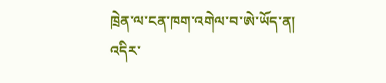ཁྲེན་ལ་ངན་ཁག་འགེལ་བ་ཨེ་ཡོད་ན།
འདིར་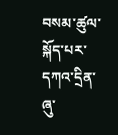བསམ་ཚུལ་སྐོད་པར་དཀའ་དྲིན་ཞུ་